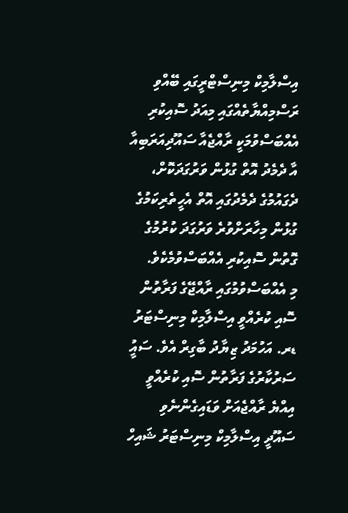އިސްލާމިކް މިނިސްޓްރީގައި ބޭއްވި ރަސްމިއްޔާތެއްގައި މިއަދު ސޮއިކުރި އެއްބަސްވުމަކީ ރާއްޖެއާ ސައޫދިއަރަބިއާ އާ ދެމެދު އޮތް ގުޅުން ވަރުގަދަކޮށް، ދެގައުމުގެ ދެމެދުގައި އޮތް އެހީތެރިކަމުގެ ގުޅުން މިހާރަށްވުރެ ވަރުގަދަ ކުރުމުގެ ގޮތުން ސޮއިކުރި އެއްބަސްވުމެކެވެ.
މި އެއްބަސްވުމުގައި ރާއްޖޭގެ ފަރާތުން ސޮއި ކުރެއްވީ އިސްލާމިކް މިނިސްޓަރު ޑރ. އަހުމަދު ޒިޔާދު ބާގިރް އެވެ. ސައުީ ސަރުކާރުގެ ފަރާތުން ސޮއި ކުރެއްވީ އިއްޔެ ރާއްޖެއަށް ވަޑައިގެންނެވި ސައޫދީ އިސްލާމިކް މިނިސްޓަރު ޝައިހް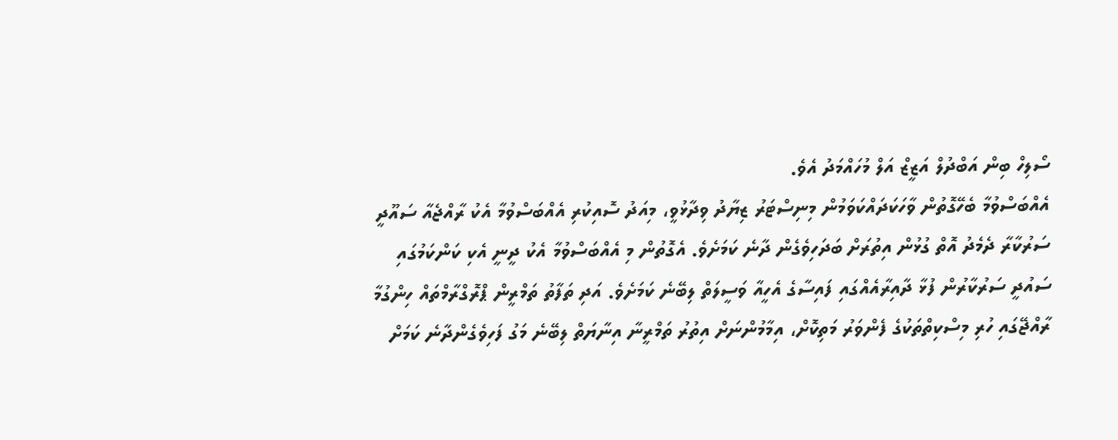ސޯލިހް ބިން އަބްދުލް އަޒީޒް އަލް މުހައްމަދު އެވެ.
އެއްބަސްވުމާ ބެހޭގޮތުން ވާހަކަދައްކަވަމުން މިނިސްޓަރު ޒިޔާދު ވިދާޅުވީ، މިއަދު ސޮއިކުރި އެއްބަސްވުމާ އެކު ރާއްޖެއާ ސައޫދީ ސަރުކާރާ ދެމެދު އޮތް ގުޅުން އިތުރަށް ބަދަހިވެގެން ދާނެ ކަމަށެވެ. އެގޮތުން މި އެއްބަސްވުމާ އެކު ދީނީ އެކި ކަންކަމުގައި ސައުދީ ސަރުކާރުން ފުޅާ ދާއިރާއެއްގައި ފައިސާގެ އެހީއާ ވަސީލަތް ލިބޭނެ ކަމަށެވެ. އަދި ތަފާތު ތަމްރީން ޕްރޮގްރާމްތައް ހިންގުމާ ރާއްޖޭގައި ހުރި މިސްކިތްތަކުގެ ފެންވަރު މަތިކޮށް، އިމާމުންނަށް އިތުރު ތަމްރީނާ އިނާޔަތް ލިބޭނެ މަގު ފަހިވެގެންދާނެ ކަމަށް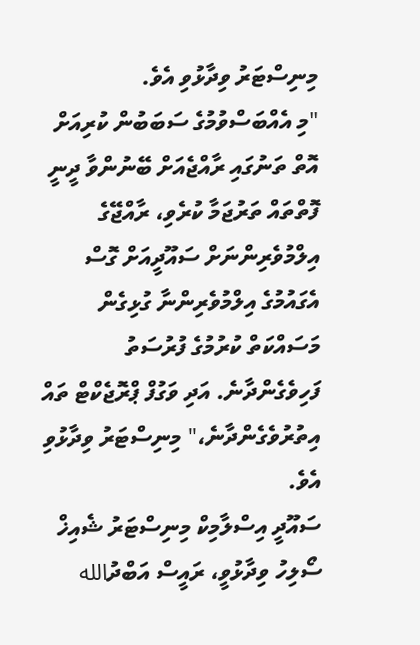މިނިސްޓަރު ވިދާޅުވި އެވެ.
"މި އެއްބަސްވުމުގެ ސަބަބުން ކުރިއަށް އޮތް ތަނުގައި ރާއްޖެއަށް ބޭނުންވާ ދީނީ ފޮތްތައް ތަރުޖަމާ ކުރެވި، ރާއްޖޭގެ އިލްމުވެރިންނަށް ސައޫދީއަށް ގޮސް އެގައުމުގެ އިލްމުވެރިންނާ ގުޅިގެން މަސައްކަތް ކުރުމުގެ ފުރުސަތު ފަހިވެގެންދާނެ. އަދި ވަގުފް ޕްރޮޖެކްޓް ތައް އިތުރުވެގެންދާނެ،" މިނިސްޓަރު ވިދާޅުވި އެވެ.
ސައޫދީ އިސްލާމިކް މިނިސްޓަރު ޝެއިޚް ސޯލިހު ވިދާޅުވީ، ރައީސް އަބްދުالله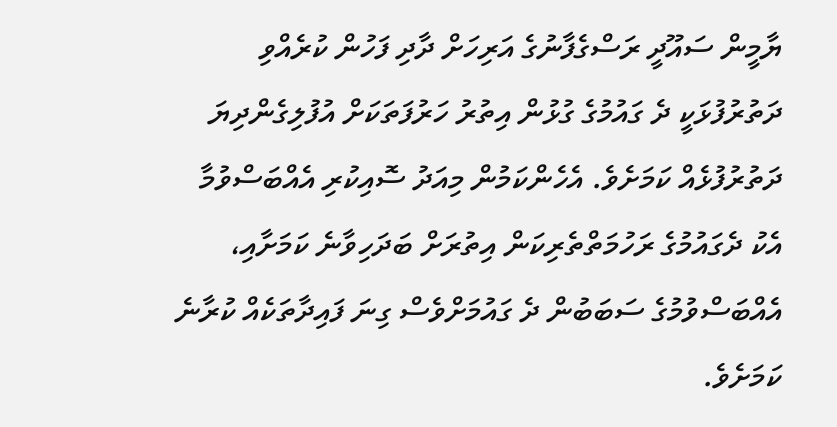ޔާމީން ސައޫދީ ރަސްގެފާނުގެ އަރިހަށް ދާދި ފަހުން ކުރެއްވި ދަތުރުފުޅަކީ ދެ ގައުމުގެ ގުޅުން އިތުރު ހަރުފަތަކަށް އުފުލިގެންދިޔަ ދަތުރުފުޅެއް ކަމަށެވެ. އެހެންކަމުން މިއަދު ސޮއިކުރި އެއްބަސްވުމާ އެކު ދެގައުމުގެ ރަހުމަތްތެރިކަން އިތުރަށް ބަދަހިވާނެ ކަމަށާއި، އެއްބަސްވުމުގެ ސަބަބުން ދެ ގައުމަށްވެސް ގިނަ ފައިދާތަކެއް ކުރާނެ ކަމަށެވެ.